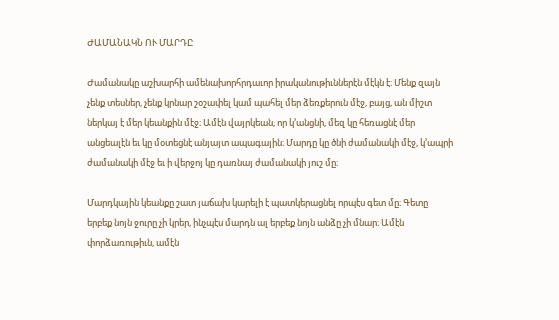ԺԱՄԱՆԱԿՆ ՈՒ ՄԱՐԴԸ

Ժամանակը աշխարհի ամենախորհրդաւոր իրականութիւններէն մէկն է։ Մենք զայն չենք տեսներ, չենք կրնար շօշափել կամ պահել մեր ձեռքերուն մէջ, բայց, ան միշտ ներկայ է մեր կեանքին մէջ։ Ամէն վայրկեան, որ կ՚անցնի, մեզ կը հեռացնէ մեր անցեալէն եւ կը մօտեցնէ անյայտ ապագային։ Մարդը կը ծնի ժամանակի մէջ, կ՚ապրի ժամանակի մէջ եւ ի վերջոյ կը դառնայ ժամանակի յուշ մը։

Մարդկային կեանքը շատ յաճախ կարելի է պատկերացնել որպէս գետ մը։ Գետը երբեք նոյն ջուրը չի կրեր, ինչպէս մարդն ալ երբեք նոյն անձը չի մնար։ Ամէն փորձառութիւն, ամէն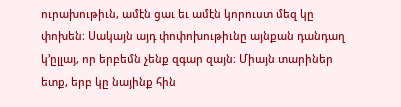ուրախութիւն, ամէն ցաւ եւ ամէն կորուստ մեզ կը փոխեն։ Սակայն այդ փոփոխութիւնը այնքան դանդաղ կ՚ըլլայ, որ երբեմն չենք զգար զայն։ Միայն տարիներ ետք, երբ կը նայինք հին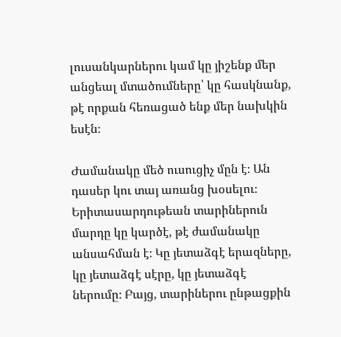լուսանկարներու կամ կը յիշենք մեր անցեալ մտածումները՝ կը հասկնանք, թէ որքան հեռացած ենք մեր նախկին եսէն։

Ժամանակը մեծ ուսուցիչ մըն է։ Ան դասեր կու տայ առանց խօսելու։ Երիտասարդութեան տարիներուն մարդը կը կարծէ, թէ ժամանակը անսահման է։ Կը յետաձգէ երազները, կը յետաձգէ սէրը, կը յետաձգէ ներումը։ Բայց, տարիներու ընթացքին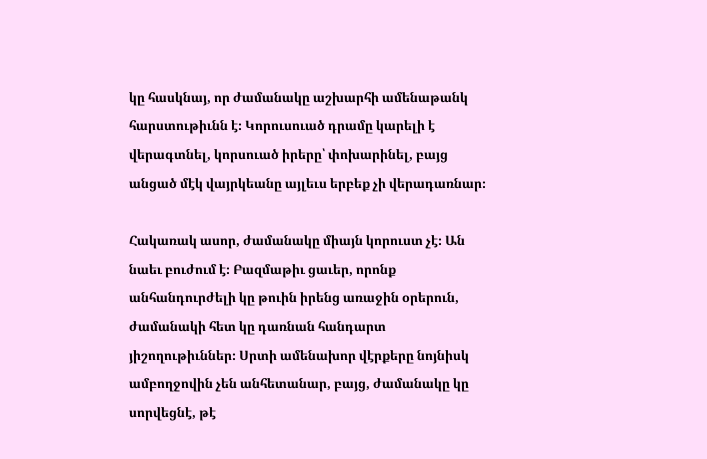կը հասկնայ, որ ժամանակը աշխարհի ամենաթանկ հարստութիւնն է։ Կորուսուած դրամը կարելի է վերագտնել, կորսուած իրերը՝ փոխարինել, բայց անցած մէկ վայրկեանը այլեւս երբեք չի վերադառնար։

Հակառակ ասոր, ժամանակը միայն կորուստ չէ։ Ան նաեւ բուժում է։ Բազմաթիւ ցաւեր, որոնք անհանդուրժելի կը թուին իրենց առաջին օրերուն, ժամանակի հետ կը դառնան հանդարտ յիշողութիւններ։ Սրտի ամենախոր վէրքերը նոյնիսկ ամբողջովին չեն անհետանար, բայց, ժամանակը կը սորվեցնէ, թէ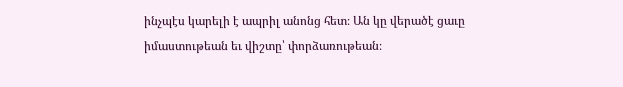ինչպէս կարելի է ապրիլ անոնց հետ։ Ան կը վերածէ ցաւը իմաստութեան եւ վիշտը՝ փորձառութեան։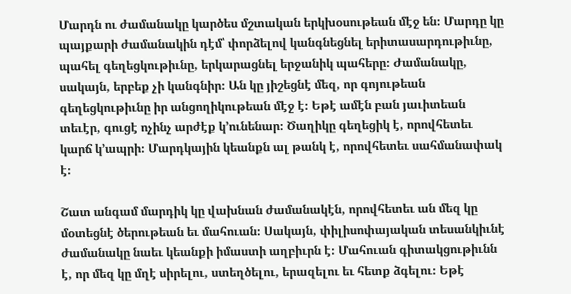Մարդն ու ժամանակը կարծես մշտական երկխօսութեան մէջ են։ Մարդը կը պայքարի ժամանակին դէմ՝ փորձելով կանգնեցնել երիտասարդութիւնը, պահել գեղեցկութիւնը, երկարացնել երջանիկ պահերը։ Ժամանակը, սակայն, երբեք չի կանգնիր։ Ան կը յիշեցնէ մեզ, որ գոյութեան գեղեցկութիւնը իր անցողիկութեան մէջ է։ Եթէ ամէն բան յաւիտեան տեւէր, գուցէ ոչինչ արժէք կ՚ունենար։ Ծաղիկը գեղեցիկ է, որովհետեւ կարճ կ՚ապրի։ Մարդկային կեանքն ալ թանկ է, որովհետեւ սահմանափակ է։

Շատ անգամ մարդիկ կը վախնան ժամանակէն, որովհետեւ ան մեզ կը մօտեցնէ ծերութեան եւ մահուան։ Սակայն, փիլիսոփայական տեսանկիւնէ ժամանակը նաեւ կեանքի իմաստի աղբիւրն է։ Մահուան գիտակցութիւնն է, որ մեզ կը մղէ սիրելու, ստեղծելու, երազելու եւ հետք ձգելու։ Եթէ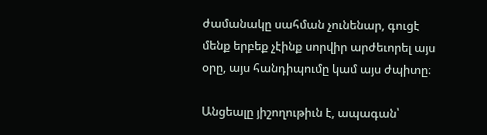ժամանակը սահման չունենար, գուցէ մենք երբեք չէինք սորվիր արժեւորել այս օրը, այս հանդիպումը կամ այս ժպիտը։

Անցեալը յիշողութիւն է, ապագան՝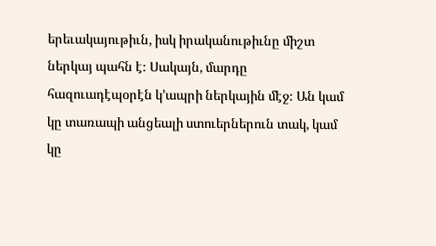երեւակայութիւն, իսկ իրականութիւնը միշտ ներկայ պահն է։ Սակայն, մարդը հազուադէպօրէն կ՚ապրի ներկային մէջ։ Ան կամ կը տառապի անցեալի ստուերներուն տակ, կամ կը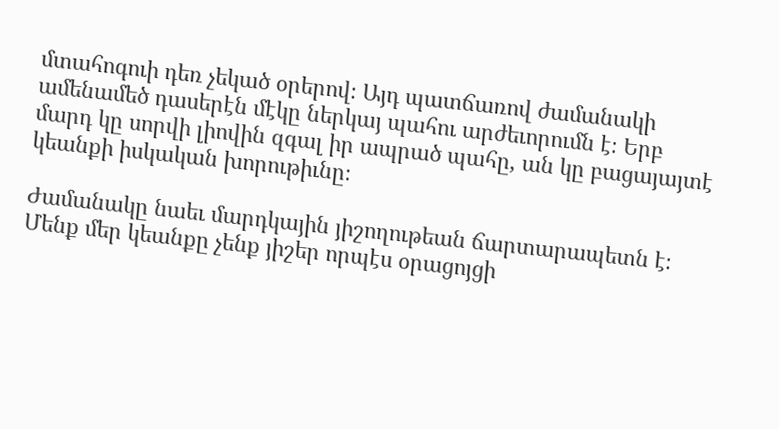մտահոգուի դեռ չեկած օրերով։ Այդ պատճառով ժամանակի ամենամեծ դասերէն մէկը ներկայ պահու արժեւորումն է։ Երբ մարդ կը սորվի լիովին զգալ իր ապրած պահը, ան կը բացայայտէ կեանքի իսկական խորութիւնը։

Ժամանակը նաեւ մարդկային յիշողութեան ճարտարապետն է։ Մենք մեր կեանքը չենք յիշեր որպէս օրացոյցի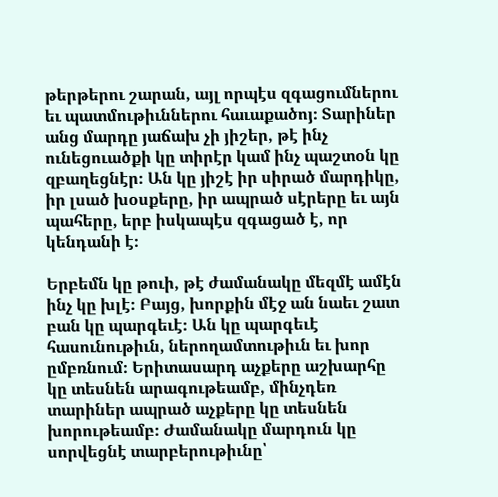թերթերու շարան, այլ որպէս զգացումներու եւ պատմութիւններու հաւաքածոյ։ Տարիներ անց մարդը յաճախ չի յիշեր, թէ ինչ ունեցուածքի կը տիրէր կամ ինչ պաշտօն կը զբաղեցնէր։ Ան կը յիշէ իր սիրած մարդիկը, իր լսած խօսքերը, իր ապրած սէրերը եւ այն պահերը, երբ իսկապէս զգացած է, որ կենդանի է։

Երբեմն կը թուի, թէ ժամանակը մեզմէ ամէն ինչ կը խլէ։ Բայց, խորքին մէջ ան նաեւ շատ բան կը պարգեւէ։ Ան կը պարգեւէ հասունութիւն, ներողամտութիւն եւ խոր ըմբռնում։ Երիտասարդ աչքերը աշխարհը կը տեսնեն արագութեամբ, մինչդեռ տարիներ ապրած աչքերը կը տեսնեն խորութեամբ։ Ժամանակը մարդուն կը սորվեցնէ տարբերութիւնը՝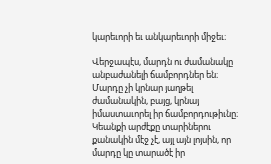կարեւորի եւ անկարեւորի միջեւ։

Վերջապէս, մարդն ու ժամանակը անբաժանելի ճամբորդներ են։ Մարդը չի կրնար յաղթել ժամանակին, բայց, կրնայ իմաստաւորել իր ճամբորդութիւնը։ Կեանքի արժէքը տարիներու քանակին մէջ չէ, այլ այն լոյսին, որ մարդը կը տարածէ իր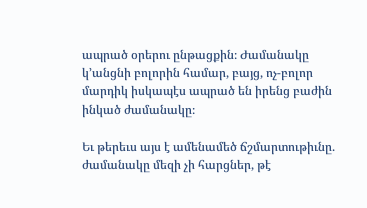ապրած օրերու ընթացքին։ Ժամանակը կ՚անցնի բոլորին համար, բայց, ոչ-բոլոր մարդիկ իսկապէս ապրած են իրենց բաժին ինկած ժամանակը։

Եւ թերեւս այս է ամենամեծ ճշմարտութիւնը. ժամանակը մեզի չի հարցներ, թէ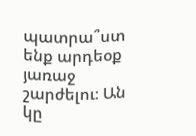պատրա՞ստ ենք արդեօք յառաջ շարժելու։ Ան կը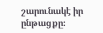շարունակէ իր ընթացքը։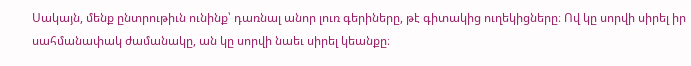Սակայն, մենք ընտրութիւն ունինք՝ դառնալ անոր լուռ գերիները, թէ գիտակից ուղեկիցները։ Ով կը սորվի սիրել իր սահմանափակ ժամանակը, ան կը սորվի նաեւ սիրել կեանքը։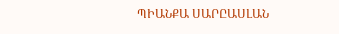ՊԻԱՆՔԱ ՍԱՐԸԱՍԼԱՆ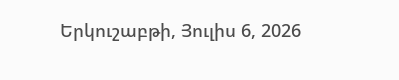Երկուշաբթի, Յուլիս 6, 2026